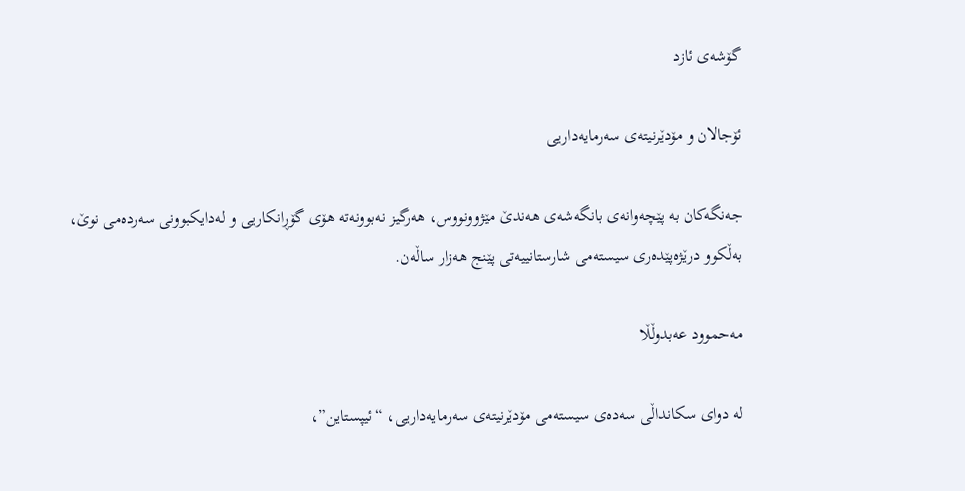گۆشەی ئازد

ئۆجالان و مۆدێرنیتەی سەرمایەداریی

جەنگەکان بە پێچەوانەی بانگەشەی هەندێ مێژوونووس، هەرگیز نەبوونەتە هۆی گۆڕانکاریی و لەدایکبوونی سەردەمی نوێ، بەڵکوو درێژەپێدەری سیستەمی شارستانییەتی پێنج هەزار ساڵەن.

مەحموود عەبدوڵڵا

لە دوای سکانداڵی سەدەی سیستەمی مۆدێرنیتەی سەرمایەداریی، “ئیپستاین”،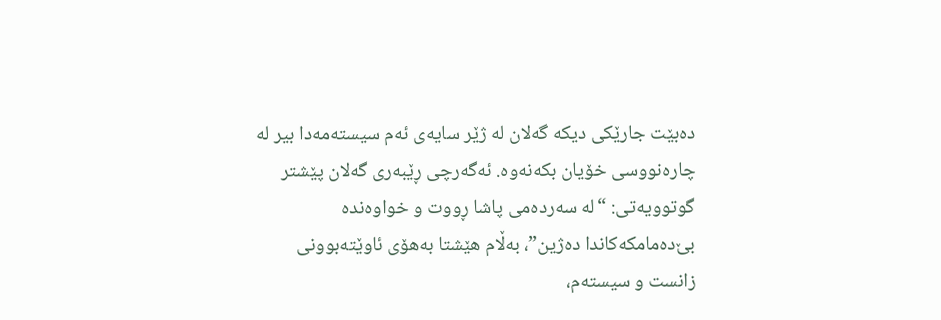دەبێت جارێکی دیکە گەلان لە ژێر سایەی ئەم سیستەمەدا بیر لە چارەنووسی خۆیان بکەنەوە. ئەگەرچی ڕێبەری گەلان پێشتر گوتوویەتی: “لە سەردەمی پاشا ڕووت و خواوەندە بێ‌دەمامکەکاندا دەژین”، بەڵام هێشتا بەهۆی ئاوێتەبوونی زانست و سیستەم،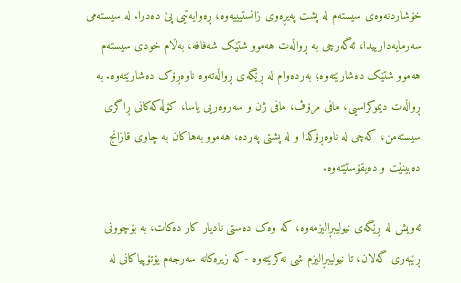خۆشاردنەوەی سیستەم لە پشت پەیڕەوی زانستیییەوە، ڕەوایەتیی پێ دەدرا. لە سیستەمی سەرمایەدارییدا، ئەگەرچی بە ڕواڵەت هەموو شتێک شەفافە، بەڵام خودی سیستەم هەموو شتێک دەشارێتەوە؛ بەردەوام لە ڕێگەی ڕواڵەتەوە ناوەڕۆک دەشارێتەوە. بە ڕواڵەت دیموکراسیی، مافی مرۆڤ، مافی ژن و سەروەریی یاسا، کۆڵەکەکانی ڕاگری سیستەمن، کەچی لە ناوەڕۆکدا و لە پشتی پەردە، هەموو بەهاکان بە چاوی قازانج دەبینێت و دەیقۆستێتەوە.

ئەویش لە ڕێگەی نیولیبڕالیزمەوە، کە وەک دەستی نادیار کار دەکات، بە بۆچوونی ڕێبەری گەلان، تا نیولیبڕالیزم شی نەکرێتەوە -کە زیرەکانە سەرجەم یۆتۆپیاکانی لە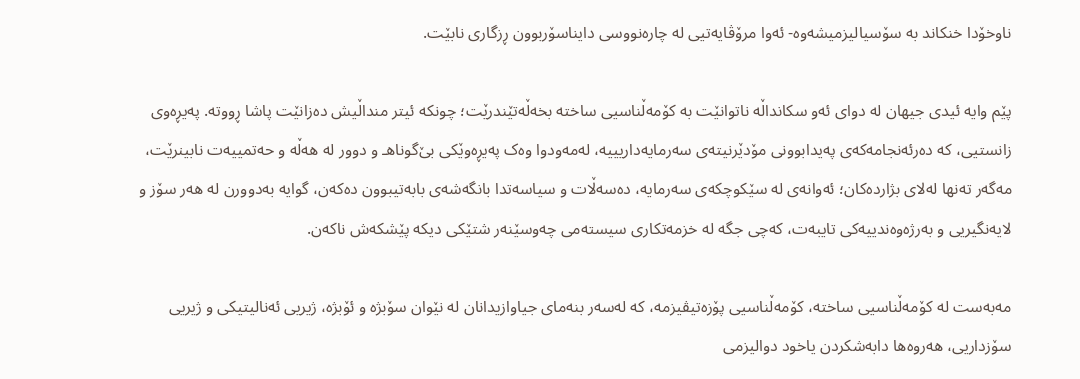ناوخۆدا خنکاند بە سۆسیالیزمیشەوە- ئەوا مرۆڤایەتیی لە چارەنووسی دایناسۆربوون ڕزگاری نابێت.

پێم وایە ئیدی جیهان لە دوای ئەو سکانداڵە ناتوانێت بە کۆمەڵناسیی ساختە بخەڵەتێندرێت؛ چونکە ئیتر منداڵیش دەزانێت پاشا ڕووتە. پەیڕەوی زانستیی، کە دەرئەنجامەکەی پەیدابوونی مۆدێرنیتەی سەرمایەداریییە، لەمەودوا وەک پەیڕەوێکی بێ‌گوناهـ و دوور لە هەڵە و حەتمییەت نابینرێت، مەگەر تەنها لەلای بژاردەکان؛ ئەوانەی لە سێکوچکەی سەرمایە، دەسەڵات و سیاسەتدا بانگەشەی بابەتیبوون دەکەن، گوایە بەدوورن لە هەر سۆز و لایەنگیریی و بەرژەوەندییەکی تایبەت، کەچی جگە لە خزمەتکاری سیستەمی چەوسێنەر شتێکی دیکە پێشکەش ناکەن.

مەبەست لە کۆمەڵناسیی ساختە، کۆمەڵناسیی پۆزەتیڤیزمە، کە لەسەر بنەمای جیاوازیدانان لە نێوان سۆبژە و ئۆبژە، ژیریی ئەنالیتیکی و ژیریی سۆزداریی، هەروەها دابەشکردن یاخود دوالیزمی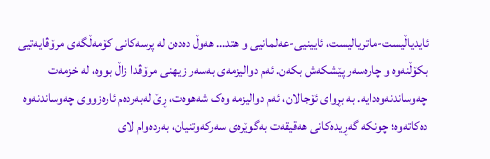ئایدیاڵیست-ماتریالیست، ئایینیی-عەلمانیی و هتد… هەوڵ دەدەن لە پرسەکانی کۆمەڵگەی مرۆڤایەتیی بکۆڵنەوە و چارەسەر پێشکەش بکەن. ئەم دوالیزمەی بەسەر زیهنی مرۆڤدا زاڵ بووە، لە خزمەت چەوساندنەوەدایە. بە بڕوای ئۆجالان، ئەم دوالیزمە وەک شەهوەت، ڕێ لەبەردەم ئارەزووی چەوساندنەوە دەکاتەوە؛ چونکە گەڕیدەکانی هەقیقەت بەگوێرەی سەرکەوتنیان، بەردەوام لای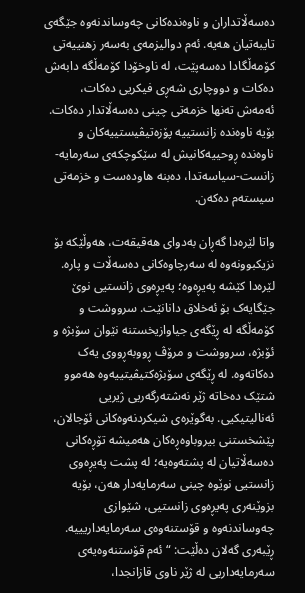دەسەڵاتداران و ناوەندەکانی چەوساندنەوە جێگەی تایبەتیان هەیە. ئەم دوالیزمەی بەسەر زهنییەتی کۆمەڵگادا دەسەپێت، لە ناوخۆدا کۆمەڵگە دابەش دەکات و دووچاری شەڕی فیکریی دەکات، ئەمەش تەنها خزمەتی چینی دەسەڵاتدار دەکات. بۆیە ناوەندە زانستییە پۆزەتیڤیستییەکان و ناوەندە ڕوحییەکانیش لە سێکوچکەی سەرمایە-زانست-سیاسەتدا، دەبنە هاودەست و خزمەتی سیستەم دەکەن.

واتا لێرەدا گەڕان بەدوای هەقیقەت، هەوڵێکە بۆ نزیکبوونەوە لە سەرچاوەکانی دەسەڵات و پارە. لێرەدا کێشە پەیڕەوە؛ پەیڕەوی زانستیی نوێ جێگایەک بۆ ئەخلاق دانانێت. سرووشت و کۆمەڵگە لە ڕێگەی جیاوازیخستنە نێوان سۆبژە و ئۆبژە، سرووشت و مرۆڤ ڕووبەڕووی یەک دەکاتەوە. لە ڕێگەی سۆبژەکتیڤیتییەوە هەموو شتێک دەخاتە ژێر نەشتەرگەریی ژیریی ئەنالیتیکیی. بەگوێرەی شیکردنەوەکانی ئۆجالان، پێشخستنی بیروباوەڕەکان هەمیشە تۆڕەکانی دەسەڵاتیان لە پشتەوەیە؛ لە پشت پەیڕەوی زانستیی نوێوە چینی سەرمایەدار هەن، بۆیە بزوێنەری پەیڕەوی زانستیی، شێوازی چەوساندنەوە و قۆستنەوەی سەرمایەداریییە. ڕێبەری گەلان دەڵێت: “ئەم قۆستنەوەیەی سەرمایەداریی لە ژێر ناوی قازانجدا،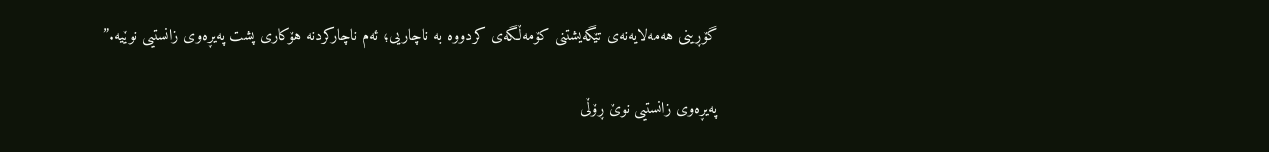گۆڕینی هەمەلایەنەی تێگەیشتنی کۆمەڵگەی کردووە بە ناچاریی؛ ئەم ناچارکردنە هۆکاری پشت پەیڕەوی زانستیی نوێیە.”

پەیڕەوی زانستیی نوێ ڕۆڵی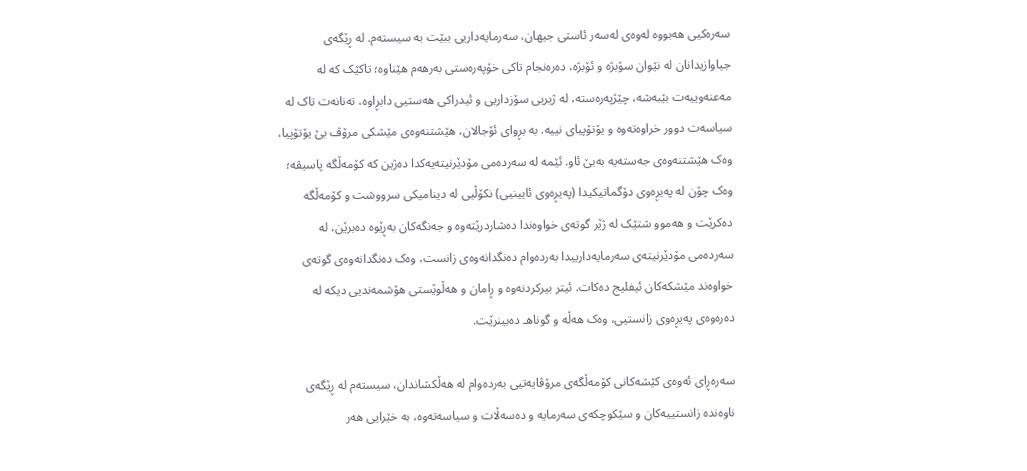سەرەکیی هەبووە لەوەی لەسەر ئاستی جیهان، سەرمایەداریی ببێت بە سیستەم. لە ڕێگەی جیاوازیدانان لە نێوان سۆبژە و ئۆبژە، دەرەنجام تاکی خۆپەرەستی بەرهەم هێناوە؛ تاکێک کە لە مەعنەوییەت بێبەشە، چێژپەرەستە، لە ژیریی سۆزداریی و ئیدراکی هەستیی دابڕاوە، تەنانەت تاک لە سیاسەت دوور خراوەتەوە و یۆتۆپیای نییە. بە بڕوای ئۆجالان، هێشتنەوەی مێشکی مرۆڤ بێ یۆتۆپیا، وەک هێشتنەوەی جەستەیە بەبێ ئاو. ئێمە لە سەردەمی مۆدێرنیتەیەکدا دەژین کە کۆمەڵگە پاسیڤە؛ وەک چۆن لە پەیڕەوی دۆگماتیکیدا (پەیڕەوی ئایینیی) نکۆڵیی لە دینامیکی سرووشت و کۆمەڵگە دەکرێت و هەموو شتێک لە ژێر گوتەی خواوەندا دەشاردرێتەوە و جەنگەکان بەڕێوە دەبرێن، لە سەردەمی مۆدێرنیتەی سەرمایەدارییدا بەردەوام دەنگدانەوەی زانست، وەک دەنگدانەوەی گوتەی خواوەند مێشکەکان ئیفلیج دەکات. ئیتر بیرکردنەوە و ڕامان و هەڵوێستی هۆشمەندیی دیکە لە دەرەوەی پەیڕەوی زانستیی، وەک هەڵە و گوناهـ دەبینرێت.

سەرەڕای ئەوەی کێشەکانی کۆمەڵگەی مرۆڤایەتیی بەردەوام لە هەڵکشاندان، سیستەم لە ڕێگەی ناوەندە زانستییەکان و سێکوچکەی سەرمایە و دەسەڵات و سیاسەتەوە، بە خێرایی هەر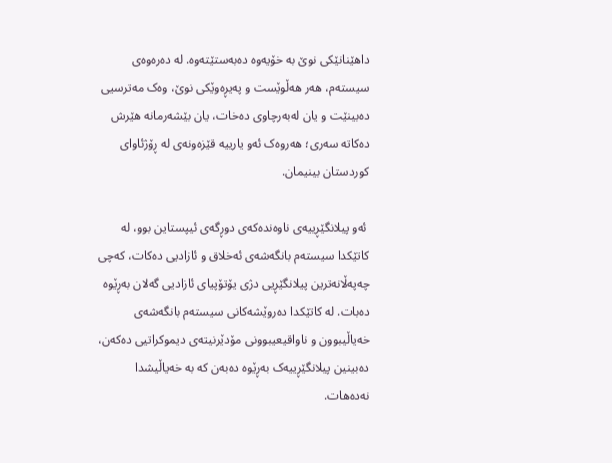داهێنانێکی نوێ بە خۆیەوە دەبەستێتەوە. لە دەرەوەی سیستەم، هەر هەڵوێست و پەیڕەوێکی نوێ، وەک مەترسیی دەبینێت و یان لەبەرچاوی دەخات، یان بێشەرمانە هێرش دەکاتە سەری؛ هەروەک ئەو یارییە قێزەونەی لە ڕۆژئاوای کوردستان بینیمان.

 ئەو پیلانگێڕییەی ناوەندەکەی دوڕگەی ئیپستاین بوو، لە کاتێکدا سیستەم بانگەشەی ئەخلاق و ئازادیی دەکات، کەچی چەپەڵانەترین پیلانگێڕیی دژی یۆتۆپیای ئازادیی گەلان بەڕێوە دەبات. لە کاتێکدا دەروێشەکانی سیستەم بانگەشەی خەیاڵیبوون و ناواقیعیبوونی مۆدێرنیتەی دیموکراتیی دەکەن، دەبینین پیلانگێڕییەک بەڕێوە دەبەن کە بە خەیاڵیشدا نەدەهات.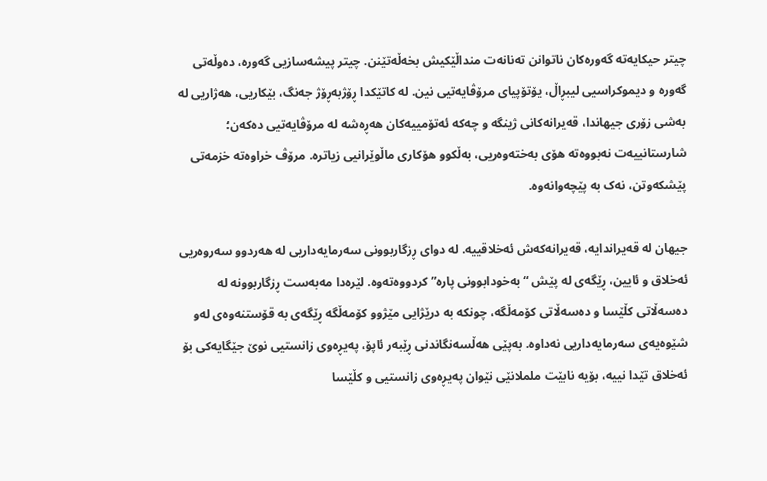چیتر حیکایەتە گەورەکان ناتوانن تەنانەت منداڵێکیش بخەڵەتێنن. چیتر پیشەسازیی گەورە، دەوڵەتی گەورە و دیموکراسیی لیبڕاڵ، یۆتۆپیای مرۆڤایەتیی نین. لە کاتێکدا ڕۆژبەڕۆژ جەنگ، بێکاریی، هەژاریی لە بەشی زۆری جیهاندا، قەیرانەکانی ژینگە و چەکە ئەتۆمییەکان هەڕەشە لە مرۆڤایەتیی دەکەن؛ شارستانییەت نەبووەتە هۆی بەختەوەریی، بەڵکوو هۆکاری ماڵوێرانیی زیاترە. مرۆڤ خراوەتە خزمەتی پێشکەوتن، نەک بە پێچەوانەوە.

جیهان لە قەیراندایە، قەیرانەکەش ئەخلاقییە. لە دوای ڕزگاربوونی سەرمایەداریی لە هەردوو سەروەریی ئەخلاق و ئایین، ڕێگەی لە پێش “بەخودابوونی پارە” کردووەتەوە. لێرەدا مەبەست ڕزگاربوونە لە دەسەڵاتی کڵێسا و دەسەڵاتی کۆمەڵگە، چونکە بە درێژایی مێژوو کۆمەڵگە ڕێگەی بە قۆستنەوەی لەو شێوەیەی سەرمایەداریی نەداوە. بەپێی هەڵسەنگاندنی ڕێبەر ئاپۆ، پەیڕەوی زانستیی نوێ جێگایەکی بۆ ئەخلاق تێدا نییە، بۆیە نابێت ململانێی نێوان پەیڕەوی زانستیی و کڵێسا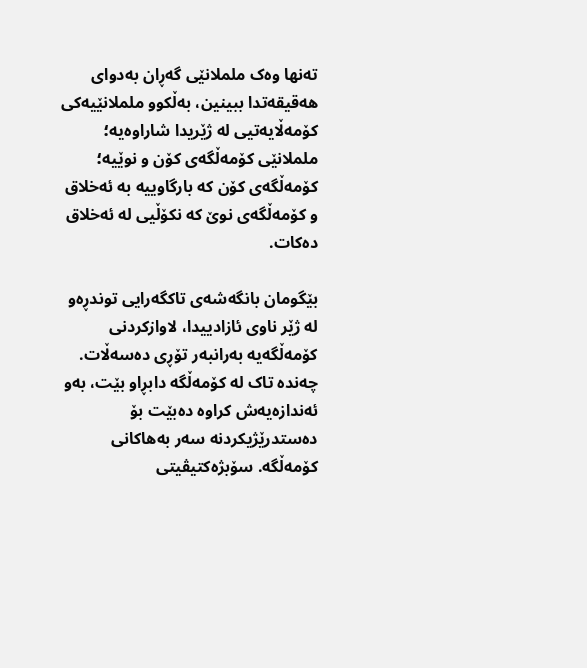تەنها وەک ململانێی گەڕان بەدوای هەقیقەتدا ببینین، بەڵکوو ململانێیەکی کۆمەڵایەتیی لە ژێریدا شاراوەیە؛ ململانێی کۆمەڵگەی کۆن و نوێیە؛ کۆمەڵگەی کۆن کە بارگاوییە بە ئەخلاق و کۆمەڵگەی نوێ کە نکۆڵیی لە ئەخلاق دەکات.

بێگومان بانگەشەی تاکگەرایی توندڕەو لە ژێر ناوی ئازادییدا، لاوازکردنی کۆمەڵگەیە بەرانبەر تۆڕی دەسەڵات. چەندە تاک لە کۆمەڵگە دابڕاو بێت، بەو ئەندازەیەش کراوە دەبێت بۆ دەستدرێژیکردنە سەر بەهاکانی کۆمەڵگە. سۆبژەکتیڤیتی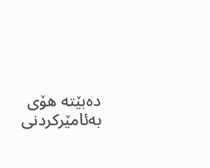دەبێتە هۆی بەئامێرکردنی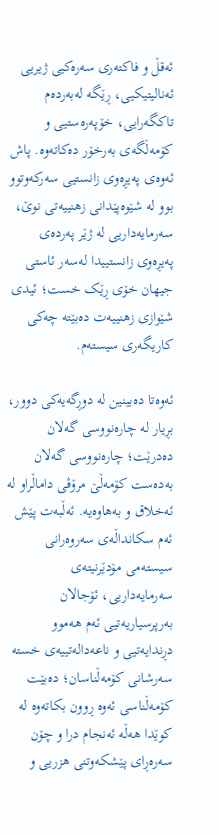ئەقڵ و فاکتەری سەرەکیی ژیریی ئەنالیتیکیی، ڕێگە لەبەردەم تاکگەرایی، خۆپەرەستیی و کۆمەڵگەی بەرخۆر دەکاتەوە. پاش ئەوەی پەیڕەوی زانستیی سەرکەوتوو بوو لە شێوەپێدانی زهنییەتی نوێ، سەرمایەداریی لە ژێر پەردەی پەیڕەوی زانستییدا لەسەر ئاستی جیهان خۆی ڕێک خست؛ ئیدی شێوازی زهنییەت دەبێتە چەکی کاریگەری سیستەم.

ئەوەتا دەبینین لە دوڕگەیەکی دوور، بڕیار لە چارەنووسی گەلان دەدرێت؛ چارەنووسی گەلان بەدەست کۆمەڵێ مرۆڤی داماڵراو لە ئەخلاق و بەهاوەیە. ئەڵبەت پێش ئەم سکانداڵەی سەروەرانی سیستەمی مۆدێرنیتەی سەرمایەداریی، ئۆجالان بەرپرسیاریەتیی ئەم هەموو دڕندایەتیی و ناعەدالەتییەی خستە سەرشانی کۆمەڵناسان؛ دەبێت کۆمەڵناسی ئەوە ڕوون بکاتەوە لە کوێدا هەڵە ئەنجام درا و چۆن سەرەڕای پێشکەوتنی هزریی و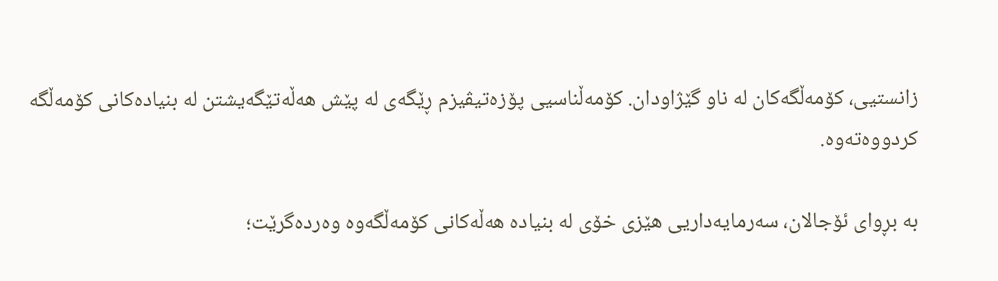زانستیی، کۆمەڵگەکان لە ناو گێژاودان. کۆمەڵناسیی پۆزەتیڤیزم ڕێگەی لە پێش هەڵەتێگەیشتن لە بنیادەکانی کۆمەڵگە کردووەتەوە.

بە بڕوای ئۆجالان، سەرمایەداریی هێزی خۆی لە بنیادە هەڵەکانی کۆمەڵگەوە وەردەگرێت؛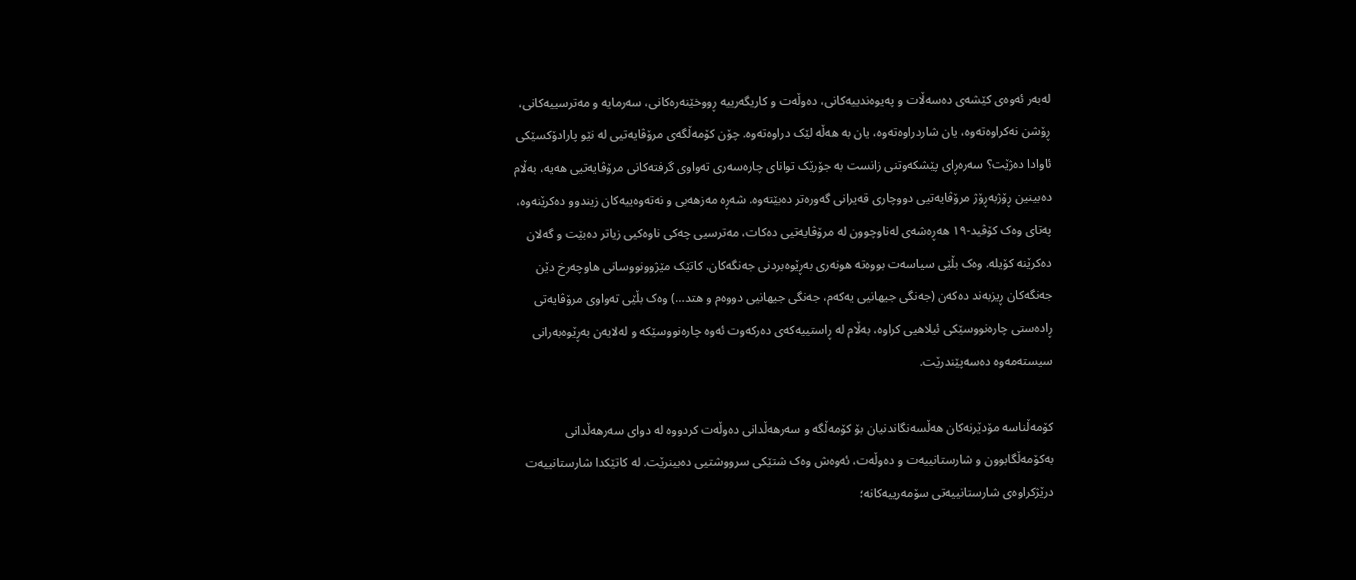لەبەر ئەوەی کێشەی دەسەڵات و پەیوەندییەکانی، دەوڵەت و کاریگەرییە ڕووخێنەرەکانی، سەرمایە و مەترسییەکانی، ڕۆشن نەکراوەتەوە، یان شاردراوەتەوە، یان بە هەڵە لێک دراوەتەوە. چۆن کۆمەڵگەی مرۆڤایەتیی لە نێو پارادۆکسێکی ئاوادا دەژێت؟ سەرەڕای پێشکەوتنی زانست بە جۆرێک توانای چارەسەری تەواوی گرفتەکانی مرۆڤایەتیی هەیە، بەڵام دەبینین ڕۆژبەڕۆژ مرۆڤایەتیی دووچاری قەیرانی گەورەتر دەبێتەوە. شەڕە مەزهەبی و نەتەوەییەکان زیندوو دەکرێنەوە، پەتای وەک کۆڤید-١٩ هەڕەشەی لەناوچوون لە مرۆڤایەتیی دەکات، مەترسیی چەکی ناوەکیی زیاتر دەبێت و گەلان دەکرێنە کۆیلە. وەک بڵێی سیاسەت بووەتە هونەری بەڕێوەبردنی جەنگەکان. کاتێک مێژوونووسانی هاوچەرخ دێن جەنگەکان ڕیزبەند دەکەن (جەنگی جیهانیی یەکەم، جەنگی جیهانیی دووەم و هتد…) وەک بڵێی تەواوی مرۆڤایەتی ڕادەستی چارەنووسێکی ئیلاهیی کراوە، بەڵام لە ڕاستییەکەی دەرکەوت ئەوە چارەنووسێکە و لەلایەن بەڕێوەبەرانی سیستەمەوە دەسەپێندرێت.

کۆمەڵناسە مۆدێرنەکان هەڵسەنگاندنیان بۆ کۆمەڵگە و سەرهەڵدانی دەوڵەت کردووە لە دوای سەرهەڵدانی بەکۆمەڵگابوون و شارستانییەت و دەوڵەت، ئەوەش وەک شتێکی سرووشتیی دەبینرێت. لە کاتێکدا شارستانییەت درێژکراوەی شارستانییەتی سۆمەرییەکانە؛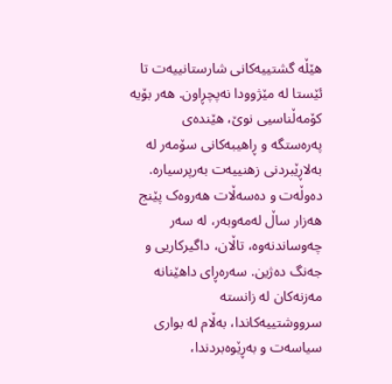هێڵە گشتییەکانی شارستانییەت تا ئێستا لە مێژوودا نەپچڕاون. هەر بۆیە کۆمەڵناسیی نوێ، هێندەی پەرەستگە و ڕاهیبەکانی سۆمەر لە بەلاڕێبردنی زهنییەت بەرپرسیارە. دەوڵەت و دەسەڵات هەروەک پێنج هەزار ساڵ لەمەوبەر، لە سەر چەوساندنەوە، تاڵان، داگیرکاریی و جەنگ دەژین. سەرەڕای داهێنانە مەزنەکان لە زانستە سرووشتییەکاندا، بەڵام لە بواری سیاسەت و بەڕێوەبردندا،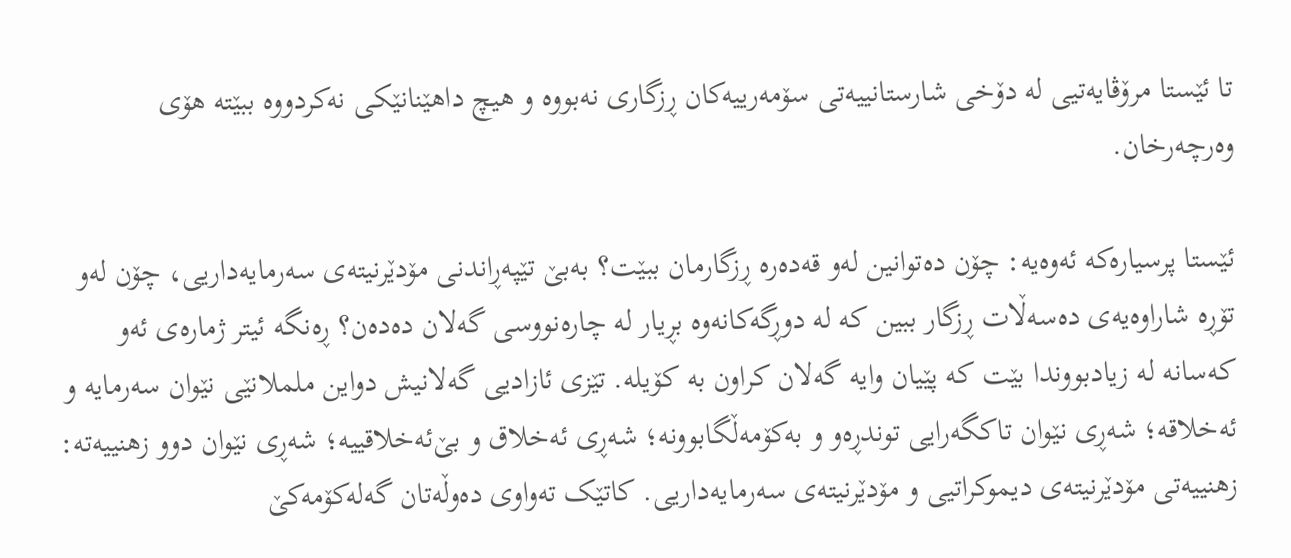تا ئێستا مرۆڤایەتیی لە دۆخی شارستانییەتی سۆمەرییەکان ڕزگاری نەبووە و هیچ داهێنانێکی نەکردووە ببێتە هۆی وەرچەرخان.

ئێستا پرسیارەکە ئەوەیە: چۆن دەتوانین لەو قەدەرە ڕزگارمان ببێت؟ بەبێ تێپەڕاندنی مۆدێرنیتەی سەرمایەداریی، چۆن لەو تۆڕە شاراوەیەی دەسەڵات ڕزگار ببین کە لە دوڕگەکانەوە بڕیار لە چارەنووسی گەلان دەدەن؟ ڕەنگە ئیتر ژمارەی ئەو کەسانە لە زیادبووندا بێت کە پێیان وایە گەلان کراون بە کۆیلە. تێزی ئازادیی گەلانیش دواین ململانێی نێوان سەرمایە و ئەخلاقە؛ شەڕی نێوان تاکگەرایی توندڕەو و بەکۆمەڵگابوونە؛ شەڕی ئەخلاق و بێ‌ئەخلاقییە؛ شەڕی نێوان دوو زهنییەتە: زهنییەتی مۆدێرنیتەی دیموکراتیی و مۆدێرنیتەی سەرمایەداریی. کاتێک تەواوی دەوڵەتان گەلەکۆمەکێ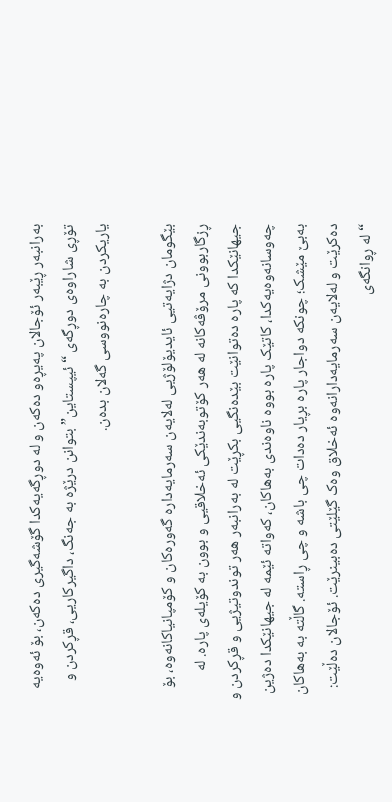بەرانبەر ڕێبەر ئۆجالان پەیڕەو دەکەن و لە دوڕگەیەکدا گۆشەگیری دەکەن، بۆ ئەوەیە تۆڕی شاراوەی دوڕگەی “ئیپستاین” بتوانن درێژە بە جەنگ، داگیرکاریی، قڕکردن و یاریکردن بە چارەنووسی گەلان بدەن.

بێگومان دژایەتیی ئایدیۆلۆژیی لەلایەن سەرمایەدارە گەورەکان و کۆمپانیاکانەوە، بۆ ڕزگاربوونی مرۆڤەکانە لە هەر کۆتوبەندێکی ئەخلاقیی و بوون بە کۆیلەی پارە. لە جیهانێکدا کە پارە دەتوانێت بێدەنگیی بکڕێت لە بەرانبەر هەر توندوتیژیی و قڕکردن و چەوسانەوەیەکدا، کاتێک پارە بووە ناوەندی بەهاکان، کەواتە ئێمە لە جیهانێکدا دەژین بەبێ مێشک؛ چونکە دواجار پارە بڕیار دەدات چی باشە و چی ڕاستە. گاڵتە بە بەهاکان دەکرێت و لەلایەن سەرمایەدارانەوە ئەخلاق وەک گێلێتی دەبینرێت. ئۆجالان دەڵێت: “لە ڕوانگەی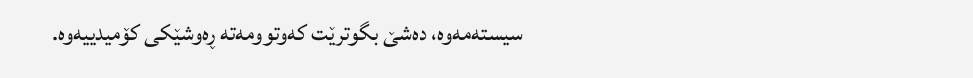سیستەمەوە، دەشێ بگوترێت کەوتوومەتە ڕەوشێکی کۆمیدییەوە.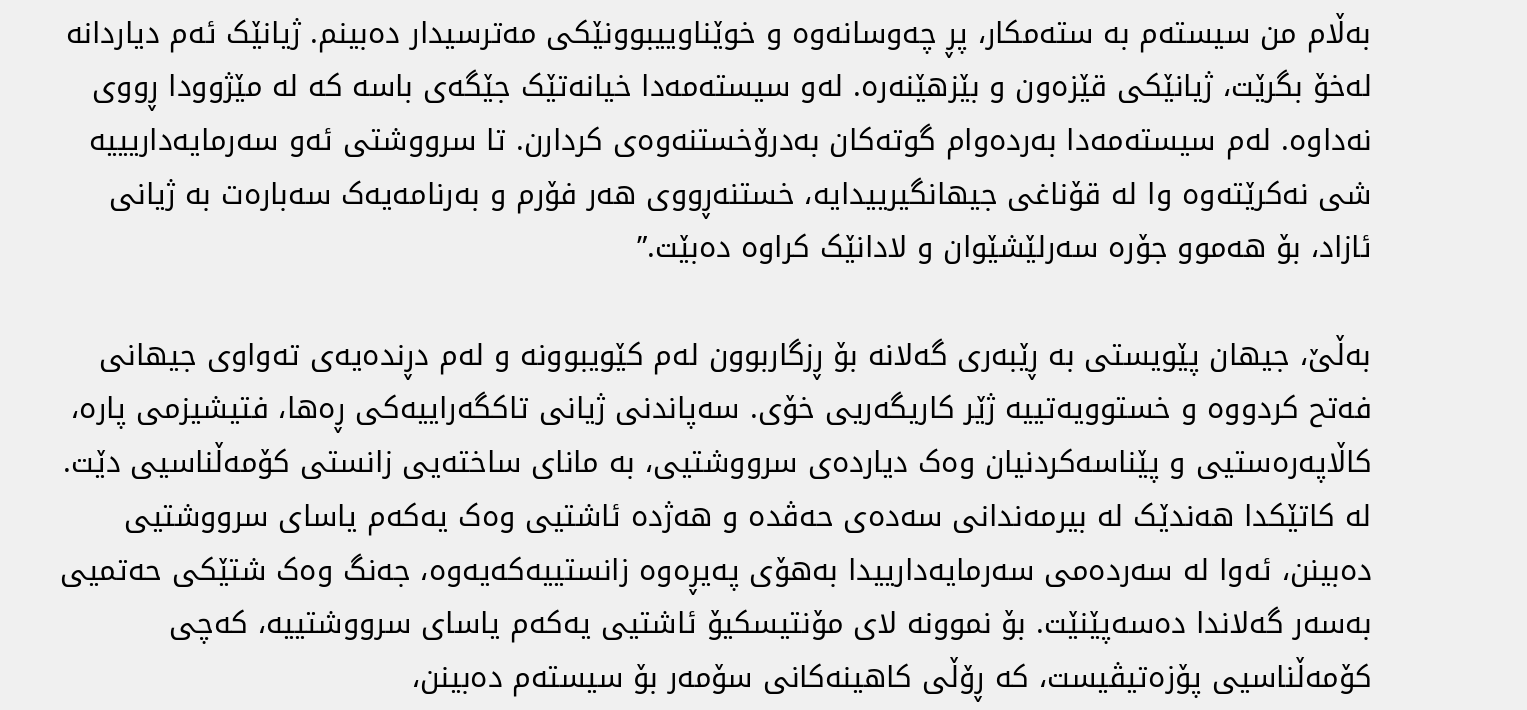بەڵام من سیستەم بە ستەمکار، پڕ چەوسانەوە و خوێناوییبوونێکی مەترسیدار دەبینم. ژیانێک ئەم دیاردانە لەخۆ بگرێت، ژیانێکی قێزەون و بێزهێنەرە. لەو سیستەمەدا خیانەتێک جێگەی باسە کە لە مێژوودا ڕووی نەداوە. لەم سیستەمەدا بەردەوام گوتەکان بەدرۆخستنەوەی کردارن. تا سرووشتی ئەو سەرمایەداریییە شی نەکرێتەوە وا لە قۆناغی جیهانگیرییدایە، خستنەڕووی هەر فۆرم و بەرنامەیەک سەبارەت بە ژیانی ئازاد، بۆ هەموو جۆرە سەرلێشێوان و لادانێک کراوە دەبێت.”

بەڵێ، جیهان پێویستی بە ڕێبەری گەلانە بۆ ڕزگاربوون لەم کێویبوونە و لەم دڕندەیەی تەواوی جیهانی فەتح کردووە و خستوویەتییە ژێر کاریگەریی خۆی. سەپاندنی ژیانی تاکگەراییەکی ڕەها، فتیشیزمی پارە، کاڵاپەرەستیی و پێناسەکردنیان وەک دیاردەی سرووشتیی، بە مانای ساختەیی زانستی کۆمەڵناسیی دێت. لە کاتێکدا هەندێک لە بیرمەندانی سەدەی حەڤدە و هەژدە ئاشتیی وەک یەکەم یاسای سرووشتیی دەبینن، ئەوا لە سەردەمی سەرمایەدارییدا بەهۆی پەیڕەوە زانستییەکەیەوە، جەنگ وەک شتێکی حەتمیی بەسەر گەلاندا دەسەپێنێت. بۆ نموونە لای مۆنتیسکیۆ ئاشتیی یەکەم یاسای سرووشتییە، کەچی کۆمەڵناسیی پۆزەتیڤیست، کە ڕۆڵی کاهینەکانی سۆمەر بۆ سیستەم دەبینن،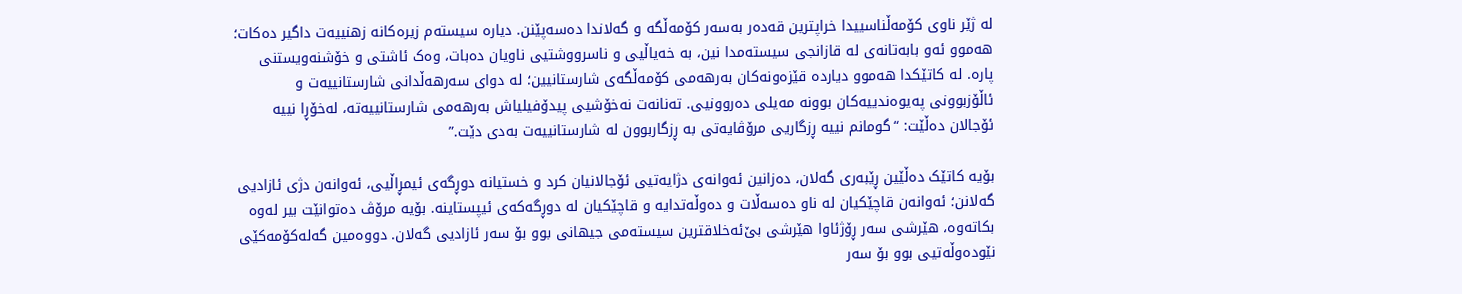لە ژێر ناوی کۆمەڵناسییدا خراپترین قەدەر بەسەر کۆمەڵگە و گەلاندا دەسەپێنن. دیارە سیستەم زیرەکانە زهنییەت داگیر دەکات؛ هەموو ئەو بابەتانەی لە قازانجی سیستەمدا نین، بە خەیاڵیی و ناسرووشتیی ناویان دەبات، وەک ئاشتی و خۆشنەویستنی پارە. لە کاتێکدا هەموو دیاردە قێزەونەکان بەرهەمی کۆمەڵگەی شارستانیین؛ لە دوای سەرهەڵدانی شارستانییەت و ئاڵۆزبوونی پەیوەندییەکان بوونە مەیلی دەروونیی. تەنانەت نەخۆشیی پیدۆفیلیاش بەرهەمی شارستانییەتە، لەخۆڕا نییە ئۆجالان دەڵێت: “گومانم نییە ڕزگاریی مرۆڤایەتی بە ڕزگاربوون لە شارستانییەت بەدی دێت.”

بۆیە کاتێک دەڵێین ڕێبەری گەلان، دەزانین ئەوانەی دژایەتیی ئۆجالانیان کرد و خستیانە دوڕگەی ئیمڕاڵیی، ئەوانەن دژی ئازادیی گەلانن؛ ئەوانەن قاچێکیان لە ناو دەسەڵات و دەوڵەتدایە و قاچێکیان لە دوڕگەکەی ئیپستاینە. بۆیە مرۆڤ دەتوانێت بیر لەوە بکاتەوە، هێرشی سەر ڕۆژئاوا هێرشی بێ‌ئەخلاقترین سیستەمی جیهانی بوو بۆ سەر ئازادیی گەلان. دووەمین گەلەکۆمەکێی نێودەوڵەتیی بوو بۆ سەر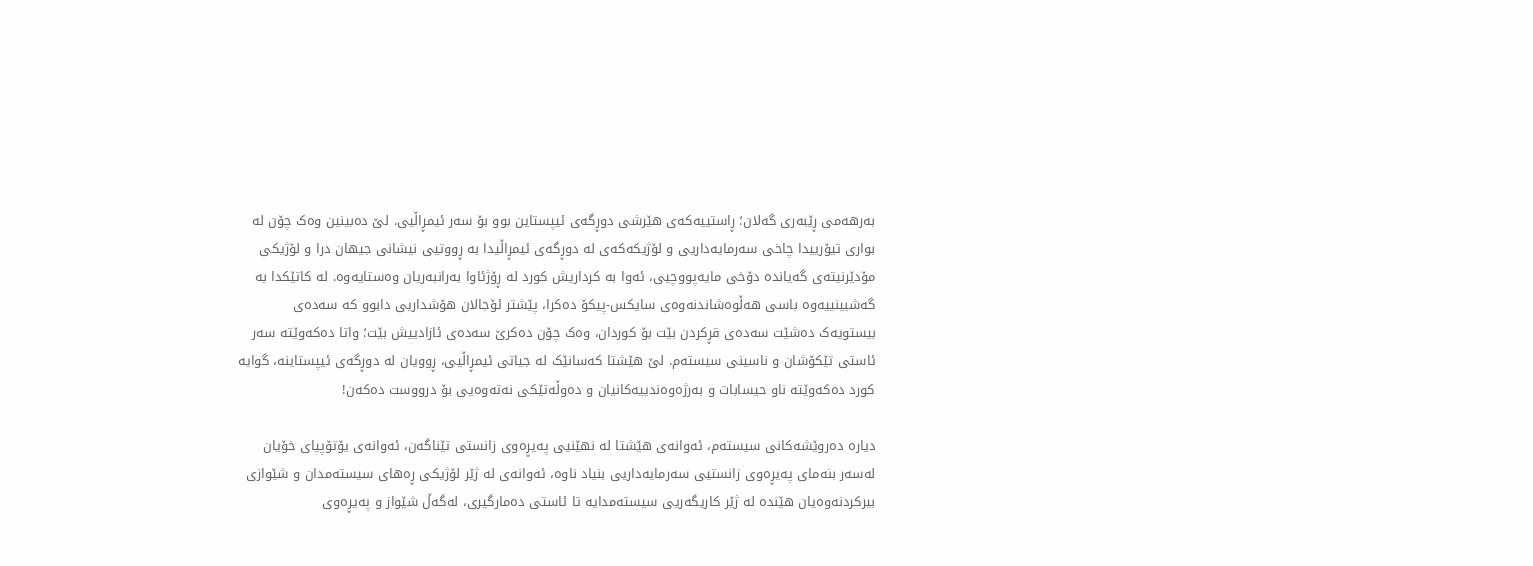بەرهەمی ڕێبەری گەلان؛ ڕاستییەکەی هێرشی دوڕگەی ئیپستاین بوو بۆ سەر ئیمڕاڵیی. لێ دەبینین وەک چۆن لە بواری تیۆرییدا چاخی سەرمایەداریی و لۆژیکەکەی لە دوڕگەی ئیمڕاڵیدا بە ڕووتیی نیشانی جیهان درا و لۆژیکی مۆدێرنیتەی گەیاندە دۆخی مایەپووچیی، ئەوا بە کرداریش کورد لە ڕۆژئاوا بەرانبەریان وەستایەوە. لە کاتێکدا بە گەشبینییەوە باسی هەڵوەشاندنەوەی سایکس-پیکۆ دەکرا، پێشتر ئۆجالان هۆشداریی دابوو کە سەدەی بیستویەک دەشێت سەدەی قڕکردن بێت بۆ کوردان، وەک چۆن دەکرێ سەدەی ئازادییش بێت؛ واتا دەکەوێتە سەر ئاستی تێکۆشان و ناسینی سیستەم. لێ هێشتا کەسانێک لە جیاتی ئیمڕاڵیی، ڕوویان لە دوڕگەی ئیپستاینە، گوایە کورد دەکەوێتە ناو حیسابات و بەرژەوەندییەکانیان و دەوڵەتێکی نەتەوەیی بۆ درووست دەکەن!

دیارە دەروێشەکانی سیستەم، ئەوانەی هێشتا لە نهێنیی پەیڕەوی زانستی تێناگەن، ئەوانەی یۆتۆپیای خۆیان لەسەر بنەمای پەیڕەوی زانستیی سەرمایەداریی بنیاد ناوە، ئەوانەی لە ژێر لۆژیکی ڕەهای سیستەمدان و شێوازی بیرکردنەوەیان هێندە لە ژێر کاریگەریی سیستەمدایە تا ئاستی دەمارگیری، لەگەڵ شێواز و پەیڕەوی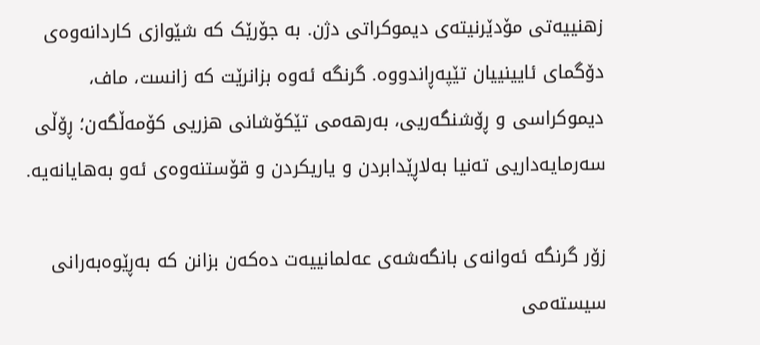زهنییەتی مۆدێرنیتەی دیموکراتی دژن. بە جۆرێک کە شێوازی کاردانەوەی دۆگمای ئایینییان تێپەڕاندووە. گرنگە ئەوە بزانرێت کە زانست، ماف، دیموکراسی و ڕۆشنگەریی، بەرهەمی تێکۆشانی هزریی کۆمەڵگەن؛ ڕۆڵی سەرمایەداریی تەنیا بەلاڕێدابردن و یاریکردن و قۆستنەوەی ئەو بەهایانەیە.

زۆر گرنگە ئەوانەی بانگەشەی عەلمانییەت دەکەن بزانن کە بەڕێوەبەرانی سیستەمی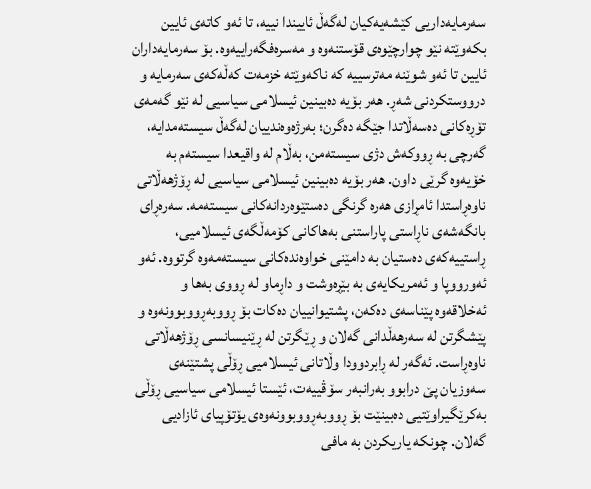سەرمایەداریی کێشەیەکیان لەگەڵ ئاییندا نییە، تا ئەو کاتەی ئایین بکەوێتە نێو چوارچێوەی قۆستنەوە و مەسرەفگەراییەوە. بۆ سەرمایەداران ئایین تا ئەو شوێنە مەترسییە کە ناکەوێتە خزمەت کەڵەکەی سەرمایە و درووستکردنی شەڕ. هەر بۆیە دەبینین ئیسلامی سیاسیی لە نێو گەمەی تۆڕەکانی دەسەڵاتدا جێگە دەگرن؛ بەرژەوەندییان لەگەڵ سیستەمدایە، گەرچی بە ڕووکەش دژی سیستەمن، بەڵام لە واقیعدا سیستەم بە خۆیەوە گرێی داون. هەر بۆیە دەبینین ئیسلامی سیاسیی لە ڕۆژهەڵاتی ناوەڕاستدا ئامڕازی هەرە گرنگی دەستێوەردانەکانی سیستەمە. سەرەڕای بانگەشەی ناڕاستی پاراستنی بەهاکانی کۆمەڵگەی ئیسلامیی، ڕاستییەکەی دەستیان بە دامێنی خواوەندەکانی سیستەمەوە گرتووە. ئەو ئەورووپا و ئەمریکایەی بە بێڕەوشت و داڕماو لە ڕووی بەها و ئەخلاقەوە پێناسەی دەکەن، پشتیوانییان دەکات بۆ ڕووبەڕووبوونەوە و پێشگرتن لە سەرهەڵدانی گەلان و ڕێگرتن لە ڕێنیسانسی ڕۆژهەڵاتی ناوەڕاست. ئەگەر لە ڕابردوودا وڵاتانی ئیسلامیی ڕۆڵی پشتێنەی سەوزیان پێ درابوو بەرانبەر سۆڤییەت، ئێستا ئیسلامی سیاسیی ڕۆڵی بەکرێگیراوێتیی دەبینێت بۆ ڕووبەڕووبوونەوەی یۆتۆپیای ئازادیی گەلان. چونکە یاریکردن بە مافی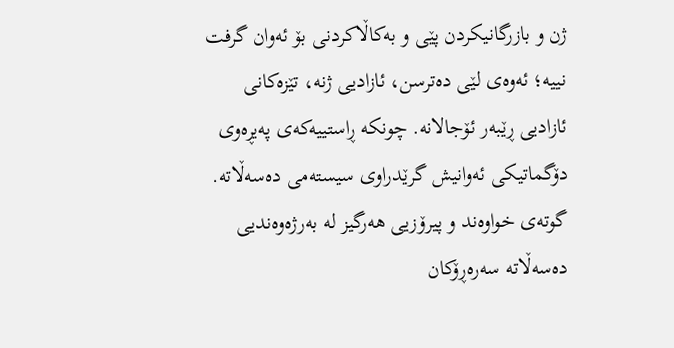ژن و بازرگانیکردن پێی و بەکاڵاکردنی بۆ ئەوان گرفت نییە؛ ئەوەی لێی دەترسن، ئازادیی ژنە، تێزەکانی ئازادیی ڕێبەر ئۆجالانە. چونکە ڕاستییەکەی پەیڕەوی دۆگماتیکی ئەوانیش گرێدراوی سیستەمی دەسەڵاتە. گوتەی خواوەند و پیرۆزیی هەرگیز لە بەرژەوەندیی دەسەڵاتە سەرەڕۆکان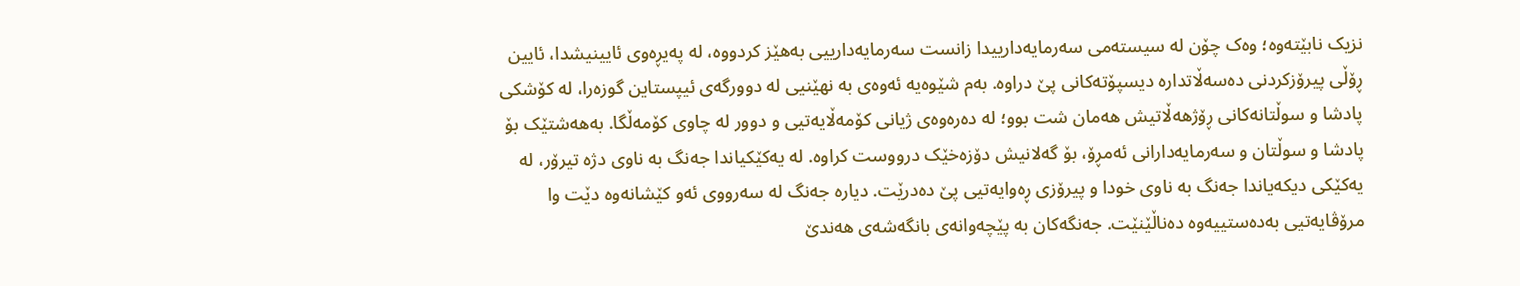نزیک نابێتەوە؛ وەک چۆن لە سیستەمی سەرمایەدارییدا زانست سەرمایەدارییی بەهێز کردووە، لە پەیڕەوی ئایینیشدا، ئایین ڕۆڵی پیرۆزکردنی دەسەڵاتدارە دیسپۆتەکانی پێ دراوە. بەم شێوەیە ئەوەی بە نهێنیی لە دوورگەی ئیپستاین گوزەرا، لە کۆشکی پادشا و سوڵتانەکانی ڕۆژهەڵاتیش هەمان شت بوو؛ لە دەرەوەی ژیانی کۆمەڵایەتیی و دوور لە چاوی کۆمەڵگا. بەهەشتێک بۆ پادشا و سوڵتان و سەرمایەدارانی ئەمڕۆ، بۆ گەلانیش دۆزەخێک درووست کراوە. لە یەکێکیاندا جەنگ بە ناوی دژە تیرۆر، لە یەکێکی دیکەیاندا جەنگ بە ناوی خودا و پیرۆزی ڕەوایەتیی پێ دەدرێت. دیارە جەنگ لە سەرووی ئەو کێشانەوە دێت وا مرۆڤایەتیی بەدەستییەوە دەناڵێنێت. جەنگەکان بە پێچەوانەی بانگەشەی هەندێ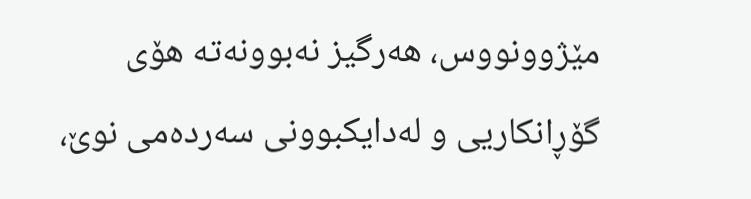مێژوونووس، هەرگیز نەبوونەتە هۆی گۆڕانکاریی و لەدایکبوونی سەردەمی نوێ،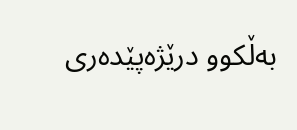بەڵکوو درێژەپێدەری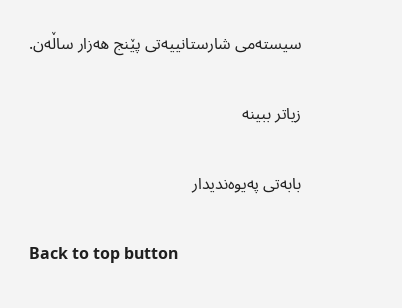سیستەمی شارستانییەتی پێنج هەزار ساڵەن.

زیاتر ببینە

بابەتی پەیوەندیدار

Back to top button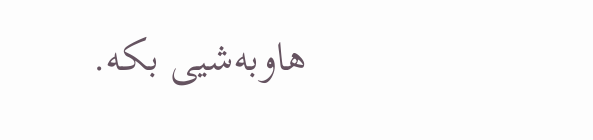هاوبەشیی بکە.